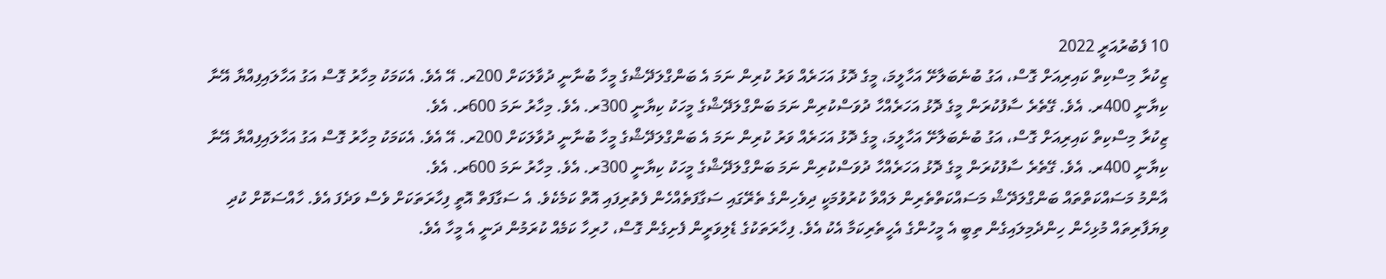10 ފެބުރުއަރީ 2022
ޒިކުރާ މިސްކިތް ކައިރިއަށް ގޮސް، އަގު ބުނެބަލާށޭ އަހާލީމަ، މީގެ ދޮޅު އަހަރެއް ވަރު ކުރިން ނަމަ އެ ބަންގްލަދޭޝްގެ މީހާ ބުނާނީ ދުވާލަކަށް 200ރ. އޭ އެވެ. އެކަމަކު މިހާރު ގޮސް އަގު އަހާލައިފިއްޔާ އޭނާ ކިޔާނީ 400ރ. އެވެ. ގޭތެރެ ސާފުކުރަން މީގެ ދޮޅު އަހަރެއްހާ ދުވަސްކުރިން ނަމަ ބަންގްލަދޭޝްގެ މީހަކު ކިޔާނީ 300ރ. އެވެ. މިހާރު ނަމަ 600ރ. އެވެ.
ޒިކުރާ މިސްކިތް ކައިރިއަށް ގޮސް، އަގު ބުނެބަލާށޭ އަހާލީމަ، މީގެ ދޮޅު އަހަރެއް ވަރު ކުރިން ނަމަ އެ ބަންގްލަދޭޝްގެ މީހާ ބުނާނީ ދުވާލަކަށް 200ރ. އޭ އެވެ. އެކަމަކު މިހާރު ގޮސް އަގު އަހާލައިފިއްޔާ އޭނާ ކިޔާނީ 400ރ. އެވެ. ގޭތެރެ ސާފުކުރަން މީގެ ދޮޅު އަހަރެއްހާ ދުވަސްކުރިން ނަމަ ބަންގްލަދޭޝްގެ މީހަކު ކިޔާނީ 300ރ. އެވެ. މިހާރު ނަމަ 600ރ. އެވެ.
އާންމު މަސައްކަތްތައް ބަންގްލަދޭޝް މަސައްކަތްތެރިން ލައްވާ ކުރުވުމަކީ ދިވެހިންގެ ތެރޭގައި ސަގާފަތެއްހެން ފެތުރިފައި އޮތް ކަމެކެވެ. އެ ސަގާފަތް އޮތީ ފިހާރަތަކަށް ވެސް ވަދެފަ އެވެ. ހާއްސަކޮށް ކުދި ވިޔަފާރިތައް މުޅިހެން ހިންދެމިލައިގެން ތިބީ އެ މީހުންގެ އެހީތެރިކަމާ އެކު އެވެ. ފިހާރަތަކުގެ ޑެލިވަރީން ފެށިގެން ގޮސް، ހުރިހާ ކަމެއް ކުރަމުން ދަނީ އެ މީހާ އެވެ.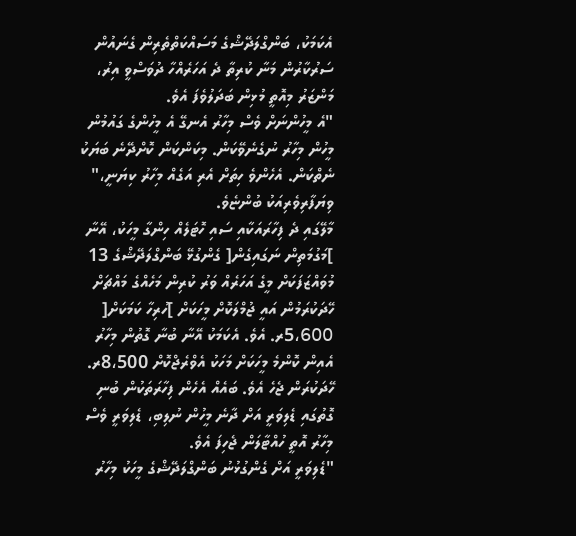އެކަމަކު، ބަންގްލަދޭޝްގެ މަސައްކަތްތެރިން ގެނައުން ސަރުކާރުން މަނާ ކުރިތާ ދެ އަހަރެއްހާ ދުވަސްވީ އިރު، މަންޒަރު މިއޮތީ މުޅިން ބަދަލުވެފަ އެވެ.
"އެ މީހުންނަށް ވެސް މިހާރު އެނގޭ އެ މީހުންގެ ގައުމުން މީހުން މިހާރު ނުގެނެވޭކަން. މިކަންކަން ކޮށްދޭނެ ބަޔަކު ނެތްކަން. އެހެންވެ ހިތަށް އެރި އަގެއް މިހާރު ކިޔަނީ،" ވިޔަފާރިވެރިއަކު ބުންޏެވެ.
މާލޭގައި ދެ ފިހާރައަކާއި ސައި ހޮޓަލެއް ހިންގާ މީހަކު، އޭނާ ]މަގުމަތިން ނަގައިގެން[ ގެންގުޅޭ ބަންގްލަދޭޝްގެ 13 މުވައްޒަފަކަށް މީގެ އަހަރެއް ވަރު ކުރިން މަހެއްގެ މައްޗަށް ހޭދަކުރަމުން އައީ ޖުމްލަކޮށް މީހަކަށް ]ހުރިހާ ކަމަކަށް[ 5،600ރ. އެވެ. އެކަމަކު އޭނާ ބުނާ ގޮތުން މިހާރު އެއިން ކޮންމެ މީހަކަށް މަހަކު އެވްރެޖްކޮށް 8،500ރ. ހޭދަކުރަން ޖެހެ އެވެ. ބައެއް އެހެން ފިހާރަތަކުން ބުނި ގޮތުގައި ޑެލިވަރީ އަށް ދާނެ މީހުން ނުލިބި، ޑެލިވަރީ ވެސް މިހާރު އޮތީ ހުއްޓާލަން ޖެހިފަ އެވެ.
"ޑެލިވަރީ އަށް ގެންގުޅުނު ބަންގްލަދޭޝްގެ މީހަކު މިހާރު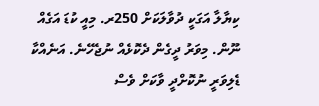ކިޔާލާ އަގަކީ ދުވާލަކަށް 250ރ. މިއީ ކުޑަ އަގެއް ނޫން. މިވަރު ދީގެން ދެކޮޅެއް ނުޖެހޭނެ. އަނެއްކާ ޑެލިވަރީ ނުކޮށްދީ ވާކަށް ވެސް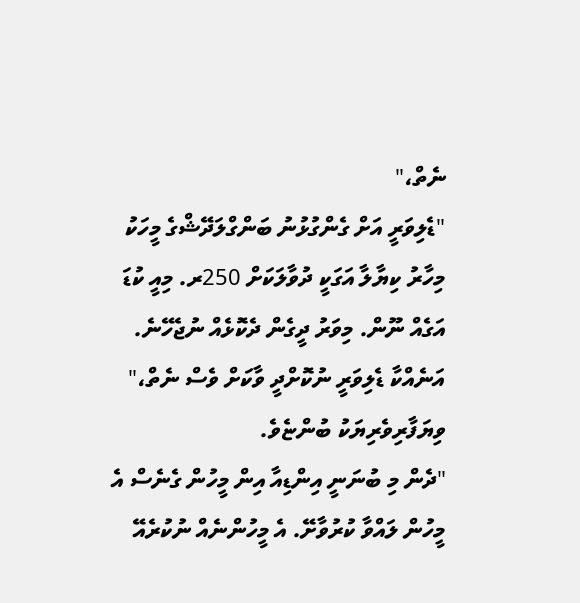ނެތް،"
"ޑެލިވަރީ އަށް ގެންގުޅުނު ބަންގްލަދޭޝްގެ މީހަކު މިހާރު ކިޔާލާ އަގަކީ ދުވާލަކަށް 250ރ. މިއީ ކުޑަ އަގެއް ނޫން. މިވަރު ދީގެން ދެކޮޅެއް ނުޖެހޭނެ. އަނެއްކާ ޑެލިވަރީ ނުކޮށްދީ ވާކަށް ވެސް ނެތް،" ވިޔަފާރިވެރިޔަކު ބުންޏެވެ.
"ދެން މި ބުނަނީ އިންޑިއާ އިން މީހުން ގެނެސް އެ މީހުން ލައްވާ ކުރުވާށޭ. އެ މީހުންނެއް ނުކުރެއޭ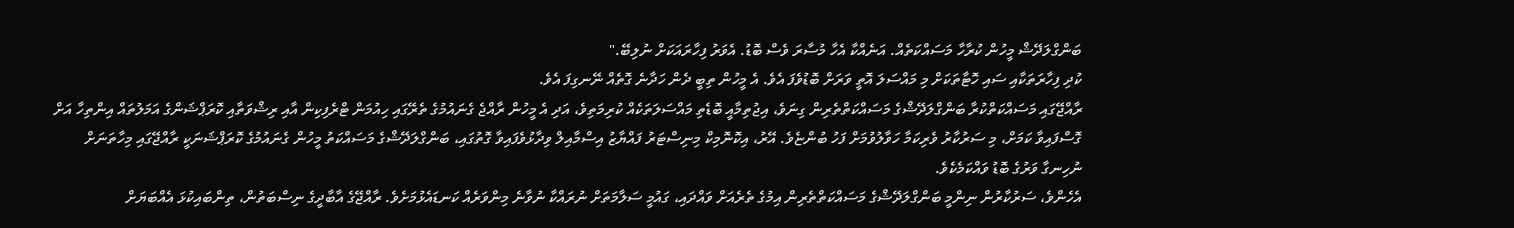ބަންގްލަދޭޝް މީހުން ކުރާހާ މަސައްކަތެއް. އަނެއްކާ އެހާ މުސާރަ ވެސް ބޮޑު. އެވަރު ފިހާރައަކަށް ނުލިބޭ."
ކުދި ފިހާރަތަކާއި ސައި ހޮޓާތަކަށް މި މައްސަލަ އޮތީ ވަރަށް ބޮޑުވެފަ އެވެ. އެ މީހުން ތިބީ ދެން ހަދާނެ ގޮތެއް ނޭނގިފަ އެވެ.
ރާއްޖޭގައި މަސައްކަތްކުރާ ބަންގްލަދޭޝްގެ މަސައްކަތްތެރިން ގިނަވެ، އިޖުތިމާއީ ބޮޑެތި މައްސަލަތަކެއް ކުރިމަތިވެ، އަދި އެ މީހުން ރާއްޖެ ގެނައުމުގެ ތެރޭގައި ހިއުމަން ޓްރެފިކިން އާއި ރިޝްވަތާއި ކޮރަޕްޝަންގެ އަމަލުތައް އިންތިހާ އަށް ގޮސްފައިވާ ކަމަށް، މި ސަރުކާރު ވެރިކަމާ ހަވާލުވުމަށް ފަހު ބުންޏެވެ. އޭރު، އިކޮނޮމިކް މިނިސްޓަރު ފައްޔާޒު އިސްމާއިލް ވިދާޅުވެފައިވާ ގޮތުގައި، ބަންގްލަދޭޝްގެ މަސައްކަތު މީހުން ގެނައުމުގެ ކޮރަޕްޝަނަކީ ރާއްޖޭގައި މިހާތަނަށް ނުހިނގާ ވަރުގެ ބޮޑު ވައްކަމެކެވެ.
އެހެންވެ، ސަރުކާރުން ނިންމީ ބަންގްލަދޭޝްގެ މަސައްކަތްތެރިން އިމުގެ ތެރެއަށް ވައްދައި، ގައުމީ ސަލާމަތަށް ނުރައްކާ ނުވާނެ މިންވަރެއް ކަނޑައެޅުމަށެވެ. ރާއްޖޭގެ އާބާދީގެ ނިސްބަތުން، ތިންބައިކުޅަ އެއްބަޔަށް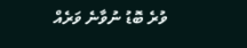ވުރެ ބޮޑު ނުވާނެ ވަރެއް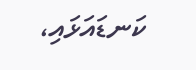ކަނޑައަޅައި،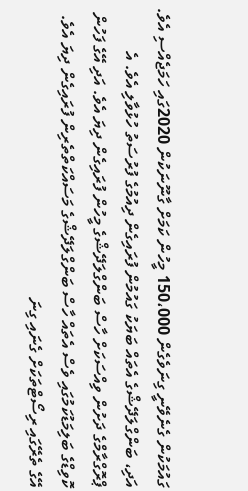ގައުމަކުން ގެނެވޭނީ ގިނަވެގެން 150،000 މީހުން ކަމަށް ގާނޫނަކުން 2020ގައި ހަމަޖެއްސި އެވެ. އަދި، ބަންގްލަދޭޝްގެ އެތައް ބަޔަކު ގައުމުން ފުރައިގެން ދިއުމުގެ ފުރުސަތު ހުޅުވާލި އެވެ. އެ ޕްރޮގްރާމްގެ ދަށުން ވިއްސަކަށް ހާސް ބަންގްލަދޭޝްގެ މީހުން ފުރައިގެން ދިޔަ އެވެ. އަދި އޭގެ ފަހުން ކޮވިޑްގެ ބަލިމަޑުކަމުގައި ވެސް އެތައް ހާސް ބަންގްލަދޭޝްގެ މަސައްކަތްތެރިން ފުރައިގެން ދިޔަ އެވެ. އޭގެ ތެރޭގައި ރިސޯޓްތަކަށް ގެނައި ގިނަ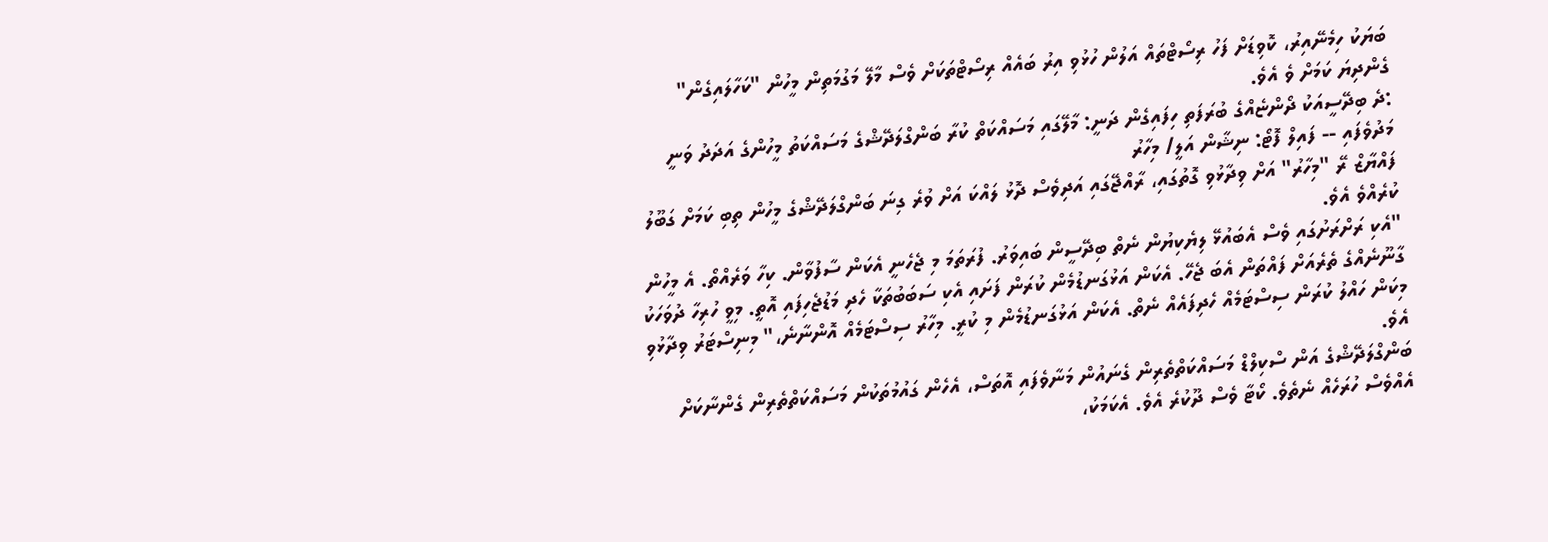ބަޔަކު ހިމެނޭއިރު، ކޮވިޑަށް ފަހު ރިސޯޓްތައް އަލުން ހުޅުވި އިރު ބައެއް ރިސޯޓްތަކަށް ވެސް މާލޭ މަގުމަތިން މީހުން "ކަހާލައިގެން" ގެންދިޔަ ކަމަށް ވެ އެވެ.
:ދެ ބިދޭސީއަކު ދޯންޏެއްގެ ބުރަފަތި ހިފައިގެން ދަނީ: މާލޭގައި މަސައްކަތް ކުރާ ބަންގްލަދޭޝްގެ މަސައްކަތު މީހުންގެ އަދަދު ވަނީ މަދުވެފައި -- ފައިލް ފޮޓޯ: ނިޝާން އަލީ/ މިހާރު
ފައްޔާޒް ރޭ "މިހާރު" އަށް ވިދާޅުވި ގޮތުގައި، ރާއްޖޭގައި އަދިވެސް ދޮޅު ލައްކަ އަށް ވުރެ ގިނަ ބަންގްލަދޭޝްގެ މީހުން ތިބި ކަމަށް ގަބޫލު ކުރެއްވެ އެވެ.
"އެކި ރަށްރަށުގައި ވެސް އެބައުޅޭ ލިޔެކިޔުން ނެތް ބިދޭސީން ބައިވަރު. ފުރަތަމަ މި ޖެހެނީ އެކަން ސާފުވާން. ކިހާ ވަރެއްތޯ. އެ މީހުން ގާނޫނެއްގެ ތެރެއަށް ފައްތަން އެބަ ޖެހޭ. އެކަން އަޅުގަނޑުމެން ކުރަން ފަށައި އެކި ސަބަބުތަކާ ހެދި މަޑުޖެހިފައި އޮތީ. މިވީ ހުރިހާ ދުވަހަކު މިކަން ހައްލު ކުރަން ސިސްޓަމެއް ހެދިފައެއް ނެތް. އެކަން އަޅުގަނޑުމެން މި ކުރީ. މިހާރު ސިސްޓަމެއް އޮންނާނެ،" މިނިސްޓަރު ވިދާޅުވި އެވެ.
ބަންގްލަދޭޝްގެ އަން ސްކިލްޑް މަސައްކަތްތެރިން ގެނައުން މަނާވެފައި އޮތަސް، އެހެން ގައުމުތަކުން މަސައްކަތްތެރިން ގެންނާކަށް އެއްވެސް ހުރަހެއް ނެތެވެ. ކޯޓާ ވެސް ދޫކުރެ އެވެ. އެކަމަކު،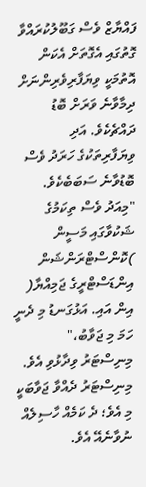ފައްޔާޒް ވެސް ގަބޫލުކުރައްވާ ގޮތުގައި އެގޮތަށް އެކަން އޮތުމަކީ ވިޔަފާރިވެރިންނަށް ދިމާވާނެ ވަރަށް ބޮޑު ދައްޗެކެވެ. އަދި ވިޔަފާރިތަކުގެ ހަރަދު ވެސް ބޮޑުވާނެ ސަބަބެކެވެ.
"މިއަދު ވެސް ތިކަމުގެ ޝަކުވާގައި މަސީން )ކޮންސްޓްރަންޝަން އިންޑަސްޓްރީގެ ޖަމިއްޔާ( އިން އައި. އަޅުގަނޑު މި ދެނީ ހަމަ މި ޖަވާބު،" މިނިސްޓަރު ވިދާޅުވި އެވެ.
މިނިސްޓަރު ދެއްވާ ޖަވާބަކީ މި އެވެ؛ ދެ ކަމެއް ހާސިލެއް ނުވާނެއޭ އެވެ.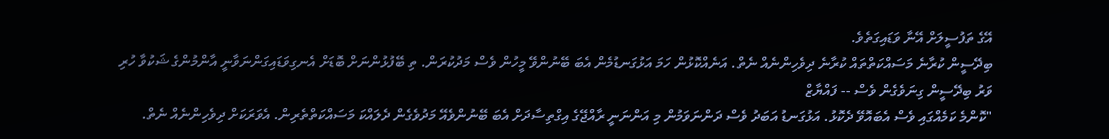އޭގެ ތަފުސީލަށް އޭނާ ވަޑައިގަތެވެ.
ބިދޭސީން ކުރާނެ މަސައްކަތްތައް ކުރާނެ ދިވެހިންނެއް ނެތް. އަނެއްކޮޅުން ހަމަ އަޅުގަނޑުމެން އެބަ ބޭނުންވޭ މީހުން ވެސް މަދުކުރަން. ތި ބޭފުޅުންނަށް ބޮޑަށް އެނގިވަޑައިގަންނަވާނީ އާންމުންގެ ޝަކުވާ ހުރި ވަރު ބިދޭސީން ގިނަވެގެން ވެސް -- ފައްޔާޒް
"ކޮންމެ ކަމެއްގައި ވެސް އެބައޮވޭ ދެކޮޅު. އަޅުގަނޑު އަބަދު ވެސް ދަންނަވަމުން މި އަންނަނީ ރާއްޖޭގެ އިގްތިސާދަށް އެބަ ބޭނުންވެއޭ މަދުވެގެން ދެލައްކަ މަސައްކަތްތެރިން. އެވަރަކަށް ދިވެހިންނެއް ނެތް.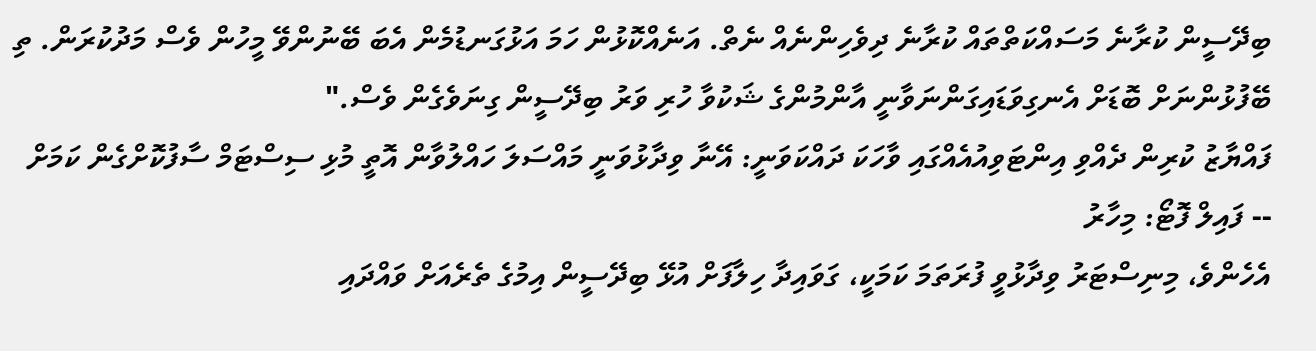ބިދޭސީން ކުރާނެ މަސައްކަތްތައް ކުރާނެ ދިވެހިންނެއް ނެތް. އަނެއްކޮޅުން ހަމަ އަޅުގަނޑުމެން އެބަ ބޭނުންވޭ މީހުން ވެސް މަދުކުރަން. ތި ބޭފުޅުންނަށް ބޮޑަށް އެނގިވަޑައިގަންނަވާނީ އާންމުންގެ ޝަކުވާ ހުރި ވަރު ބިދޭސީން ގިނަވެގެން ވެސް."
ފައްޔާޒު ކުރިން ދެއްވި އިންޓަވިއުއެއްގައި ވާހަކަ ދައްކަވަނީ: އޭނާ ވިދާޅުވަނީ މައްސަލަ ހައްލުވާން އޮތީ މުޅި ސިސްޓަމް ސާފުކޮށްގެން ކަމަށް -- ފައިލް ފޮޓޯ: މިހާރު
އެހެންވެ، މިނިސްޓަރު ވިދާޅުވީ ފުރަތަމަ ކަމަކީ، ގަވައިދާ ހިލާފަށް އުޅޭ ބިދޭސީން އިމުގެ ތެރެއަށް ވައްދައި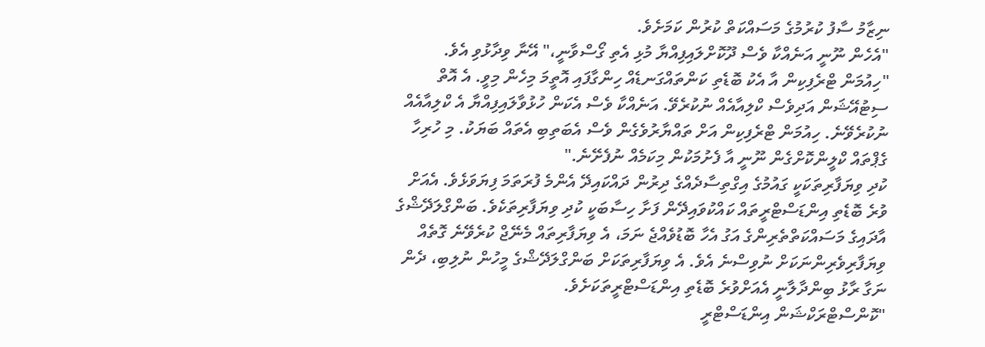ނިޒާމު ސާފު ކުރުމުގެ މަސައްކަތް ކުރުން ކަމަށެވެ.
"އެހެން ނޫނީ އަނެއްކާ ވެސް ދޫކޮށްލައިފިއްޔާ މުޅި އެތި ގޯސްވާނީ،" އޭނާ ވިދާޅުވި އެވެ.
"ހިއުމަން ޓްރެފިކިން އާ އެކު ބޮޑެތި ކަންތައްގަނޑެއް ހިންގާފައި އޮތީމަ މިހެން މިވީ. އެ އޮތް ސިޓުއޭޝަން އަދިވެސް ކްލިއާއެއް ނުކުރެވޭ. އަނެއްކާ ވެސް އެކަން ހުޅުވާލައިފިއްޔާ އެ ކްލިއާއެއް ނުކުރެވޭނެ. ހިއުމަން ޓްރެފިކިން އަށް ތައްޔާރުވެގެން ވެސް އެބަތިބި އެތައް ބަޔަކު. މި ހުރިހާ ގެޕްތައް ކްލީންކޮށްގެން ނޫނީ އާ ފެށުމަކުން މިކަމެއް ނުފެށޭނެ."
ކުދި ވިޔަފާރިތަކަކީ ގައުމުގެ އިގްތިސާދެއްގެ ދިރުން ދައްކައިދޭ އެންމެ ފުރަތަމަ ފިޔަވަޅެވެ. އެއަށް ވުރެ ބޮޑެތި އިންޑަސްޓްރީތައް ކައްކުވައިދޭން ފަށާ ހިސާބަކީ ކުދި ވިޔަފާރިތަކެވެ. ބަންގްލަދޭޝްގެ އާދައިގެ މަސައްކަތްތެރިންގެ އަގު އެހާ ބޮޑުވެއްޖެ ނަމަ، އެ ވިޔަފާރިތައް މެނޭޖް ކުރެވޭނެ ގޮތެއް ވިޔަފާރިވެރިންނަކަށް ނުވިސްނެ އެވެ. އެ ވިޔަފާރިތަކަށް ބަންގްލަދޭޝްގެ މީހުން ނުލިބި، ދެން ނަގާ ރާޅު ބިންދާލާނީ އެއަށްވުރެ ބޮޑެތި އިންޑަސްޓްރީތަކަށެވެ.
"ކޮންސްޓްރަކްޝަން އިންޑަސްޓްރީ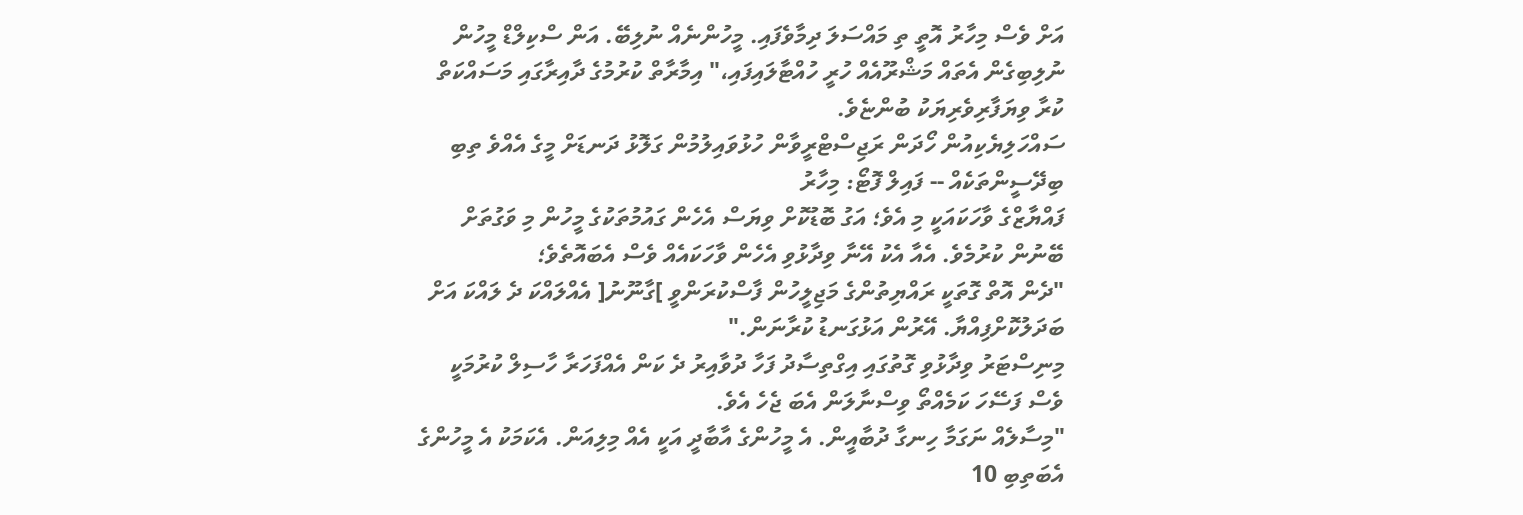އަށް ވެސް މިހާރު އޮތީ ތި މައްސަލަ ދިމާވެފައި. މީހުންނެއް ނުލިބޭ. އަން ސްކިލްޑް މީހުން ނުލިބިގެން އެތައް މަޝްރޫއެއް ހުރީ ހުއްޓާލައިފައި،" އިމާރާތް ކުރުމުގެ ދާއިރާގައި މަސައްކަތް ކުރާ ވިޔަފާރިވެރިޔަކު ބުންޏެވެ.
ސައްހަލިޔެކިއުން ހޯދަން ރަޖިސްޓްރީވާން ހުޅުވައިލުމުން ގަލޮޅު ދަނޑަށް މީގެ އެއްވެ ތިބި ބިދޭސީންތަކެއް -- ފައިލް ފޮޓޯ: މިހާރު
ފައްޔާޒްގެ ވާހަކައަކީ މި އެވެ؛ އަގު ބޮޑުކޮށް ވިޔަސް އެހެން ގައުމުތަކުގެ މީހުން މި ވަގުތަށް ބޭނުން ކުރުމެވެ. އެއާ އެކު އޭނާ ވިދާޅުވި އެހެން ވާހަކައެއް ވެސް އެބައޮތެވެ؛
"ދެން އޮތް ގޮތަކީ ރައްޔިތުންގެ މަޖިލީހުން ފާސްކުރަންވީ ]ގާނޫނު[ އެއްލައްކަ ދެ ލައްކަ އަށް ބަދަލުކޮށްފިއްޔާ. އޭރުން އަޅުގަނޑު ކުރާނަން."
މިނިސްޓަރު ވިދާޅުވި ގޮތުގައި އިގްތިސާދު ފަހާ ދުވާއިރު ދެ ކަން އެއްފަހަރާ ހާސިލް ކުރުމަކީ ވެސް ފަސޭހަ ކަމެއްތޯ ވިސްނާލަން އެބަ ޖެހެ އެވެ.
"މިސާލެއް ނަގަމާ ހިނގާ ދުބާއީން. އެ މީހުންގެ އާބާދީ އަކީ އެއް މިލިއަން. އެކަމަކު އެ މީހުންގެ އެބަތިބި 10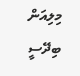މިލިއަން ބިދޭސީ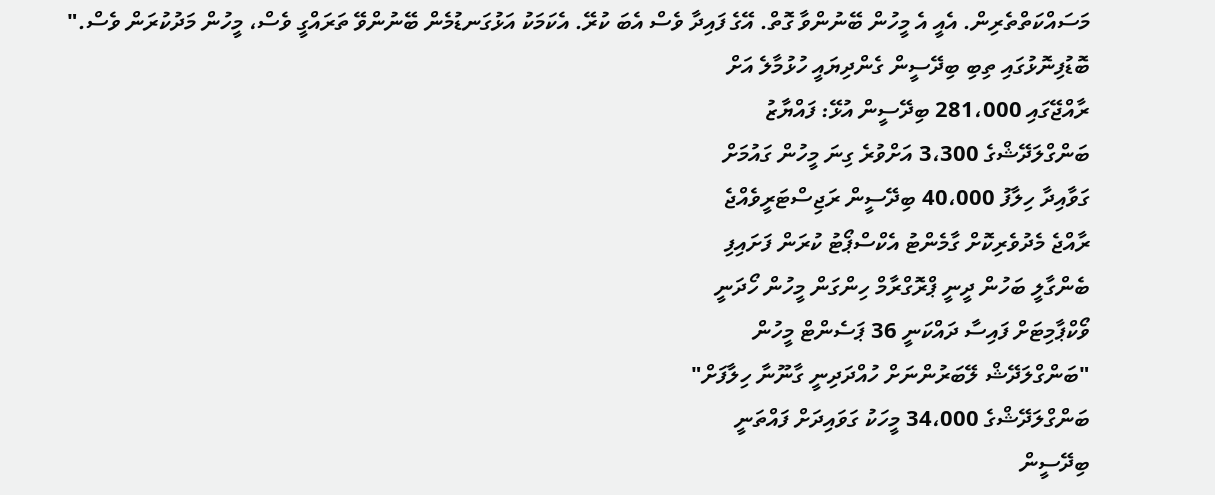މަސައްކަތްތެރިން. އެއީ އެ މީހުން ބޭނުންވާ ގޮތް. އޭގެ ފައިދާ ވެސް އެބަ ކުރޭ. އެކަމަކު އަޅުގަނޑުމެން ބޭނުންވޭ ތަރައްގީ ވެސް، މީހުން މަދުކުރަން ވެސް."
ބޮޑުފިނޮޅުގައި ތިބި ބިދޭސީން ގެންދިޔައީ ހުޅުމާލެ އަށް
ރާއްޖޭގައި 281،000 ބިދޭސީން އުޅޭ: ފައްޔާޒު
ބަންގްލަދޭޝްގެ 3،300 އަށްވުރެ ގިނަ މީހުން ގައުމަށް
ގަވާއިދާ ހިލާފު 40،000 ބިދޭސީން ރަޖިސްޓަރީވެއްޖެ
ރާއްޖެ މެދުވެރިކޮށް ގާމެންޓު އެކްސްޕޯޓު ކުރަން ފަށައިފި
ބެންގާލީ ބަހުން ދީނީ ޕްރޮގްރާމް ހިންގަން މީހުން ހޯދަނީ
ވޯކްޕާމިޓަށް ފައިސާ ދައްކަނީ 36 ޕަސެންޓް މީހުން
"ބަންގްލަދޭޝް ލޭބަރުންނަށް ހުއްދަދިނީ ގާނޫނާ ހިލާފަށް"
ބަންގްލަދޭޝްގެ 34،000 މީހަކު ގަވައިދަށް ފައްތަނީ
ބިދޭސީން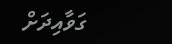ގަވާއިދަށް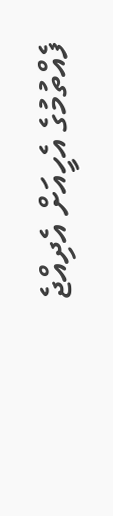ފެއްތުމުގެ އެހީއަށް އެދިއްޖެ